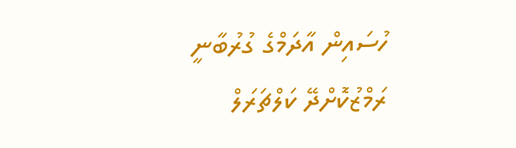ހުސައިން އާދަމްގެ ގުރުބާނީ ރަމްޒުކޮށްދޭ ކަލްޗަރަލް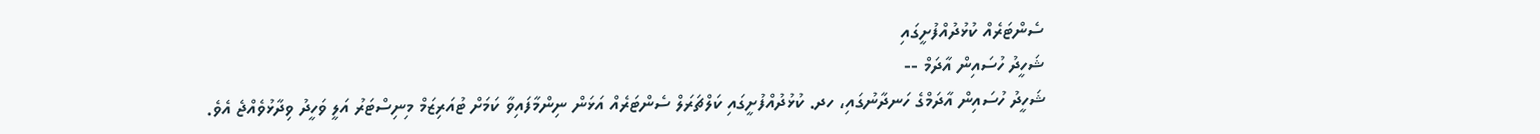ސެންޓަރެއް ކުޅުދުއްފުށީގައި
ޝަހީދު ހުސައިން އާދަމް --
ޝަހީދު ހުސައިން އާދަމްގެ ހަނދާނުގައި، ހދ. ކުޅުދުއްފުށީގައި ކަލްޗަރަލް ސެންޓަރެއް އަޅަން ނިންމާފައިވާ ކަމަށް ޓުއަރިޒަމް މިނިސްޓަރު އަލީ ވަހީދު ވިދާޅުވެއްޖެ އެވެ.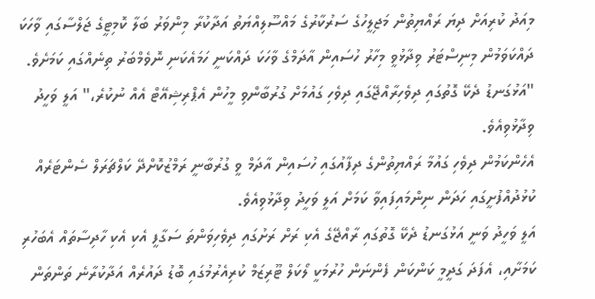މިއަދު ކުރިއަށް ދިޔަ ރައްޔިތުން މަޖިލީހުގެ ސަރުކާރުގެ މައްސޫލިއްޔަތު އަދާކުރާ މިންވަރު ބަލާ ކޮމިޓީގެ ޖަލްސާގައި ވާހަކަ ދައްކަވަމުން މިނިސްޓަރު ވިދާޅުވީ މިހާރު ހުސައިން އާދަމްގެ ވާހަކަ ދައްކަނީ ހަމައެކަނި ނޮވެމްބަރު ތިނެއްގައި ކަމަށެވެ.
"އަޅުގަނޑު ދެކޭ ގޮތުގައި ދިވެހިރާއްޖޭގައި ދިވެހި ގައުމަށް ގުރުބާންވި މީހުން އެޕްރިޝިއޭޓް އެއް ނުކުރެ،" އަލީ ވަހީދު ވިދާޅުވިއެވެ.
އެހެންކަމުން ދިވެހި ގައުމާ ރައްޔިތުންގެ ދިފާއުގައި ހުސައިން އާދަމް ވީ ގުރުބާނީ ރަމްޒުކޮށްދޭ ކަލްޗަރަލް ސެންޓަރެއް ކުޅުދުއްފުށީގައި ހަދަން ނިންމައިފައިވާ ކަމަށް އަލީ ވަހީދު ވިދާޅުވިއެވެ.
އަލީ ވަހީދު ވަނީ އަޅުގަނޑު ދެކޭ ގޮތުގައި ރާއްޖޭގެ އެކި ރަށް ރަށުގައި ދިވެހިވަންތަ ސަގާފީ އެކި އެކި ހާދިސާތައް އެބަހުރި ކަމަށާއި، އެފަދަ ގަދީމީ ކަންކަން ފެންނަން ހުރުމަކީ ލޯކަލް ޓޫރިޒަމް ކުރިއެރުމުގައި ބޮޑު ދައުރެއް އަދާކުރާނެ ތަންތަން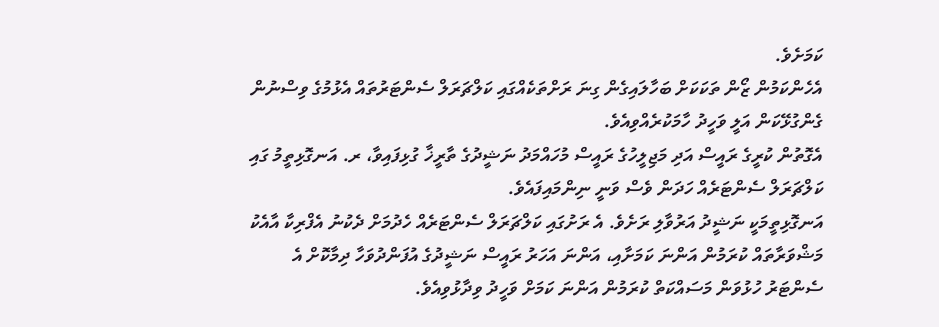ކަމަށެވެ.
އެހެންކަމުން ޒޯން ތަކަކަށް ބަހާލައިގެން ގިނަ ރަށްތަކެއްގައި ކަލްޗަރަލް ސެންޓަރުތައް އެޅުމުގެ ވިސްނުން ގެންގުޅޭކަން އަލީ ވަހީދު ހާމަކުރެއްވިއެވެ.
އެގޮތުން ކުރީގެ ރައީސް އަދި މަޖިލީހުގެ ރައީސް މުހައްމަދު ނަޝީދުގެ ތާރީޚާ ގުޅިފައިވާ، ރ. އަނގޮޅިތީމު ގައި ކަލްޗަރަލް ސެންޓަރެއް ހަދަން ވެސް ވަނީ ނިންމައިފައެވެ.
އަނގޮޅިތީމަކީ ނަޝީދު އަރުވާލި ރަށެވެ. އެ ރަށުގައި ކަލްޗަރަލް ސެންޓަރެއް ހެދުމަށް ދެކުނު އެފްރިކާ އާއެކު މަޝްވަރާތައް ކުރަމުން އަންނަ ކަމަށާއި، އަންނަ އަހަރު ރައީސް ނަޝީދުގެ އުފަންދުވަހާ ދިމާކޮށް އެ ސެންޓަރު ހުޅުވަން މަސައްކަތް ކުރަމުން އަންނަ ކަމަށް ވަހީދު ވިދާޅުވިއެވެ.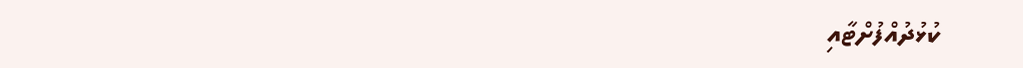ކުޅުދުއްފުށްޓާއި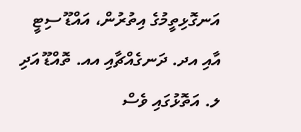އަނގޮޅިތީމުގެ އިތުރުން، އައްޑޫ ސިޓީ އާއި އދ. ދަނގެއްޗާއި އއ. ތޮއްޑޫ އަދި ލ. އަތޮޅުގައި ވެސް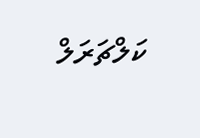ކަލްޗަރަލް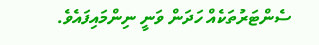ސެންޓަރުތަކެއް ހަދަން ވަނީ ނިންމައިފައެވެ.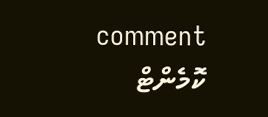comment ކޮމެންޓް